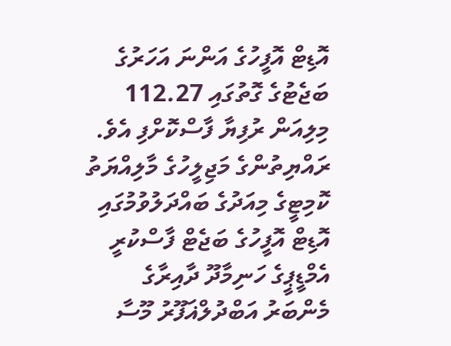އޮޑިޓް އޮފީހުގެ އަންނަ އަހަރުގެ ބަޖެޓުގެ ގޮތުގައި 112.27 މިލިއަން ރުފިޔާ ފާސްކޮށްފި އެވެ.
ރައްޔިތުންގެ މަޖިލީހުގެ މާލިއްޔަތު ކޮމިޓީގެ މިއަދުގެ ބައްދަލުވުމުގައި އޮޑިޓް އޮފީހުގެ ބަޖެޓް ފާސްކުރީ އެމްޑީޕީގެ ހަނިމާދޫ ދާއިރާގެ މެންބަރު އަބްދުލްޣަފޫރު މޫސާ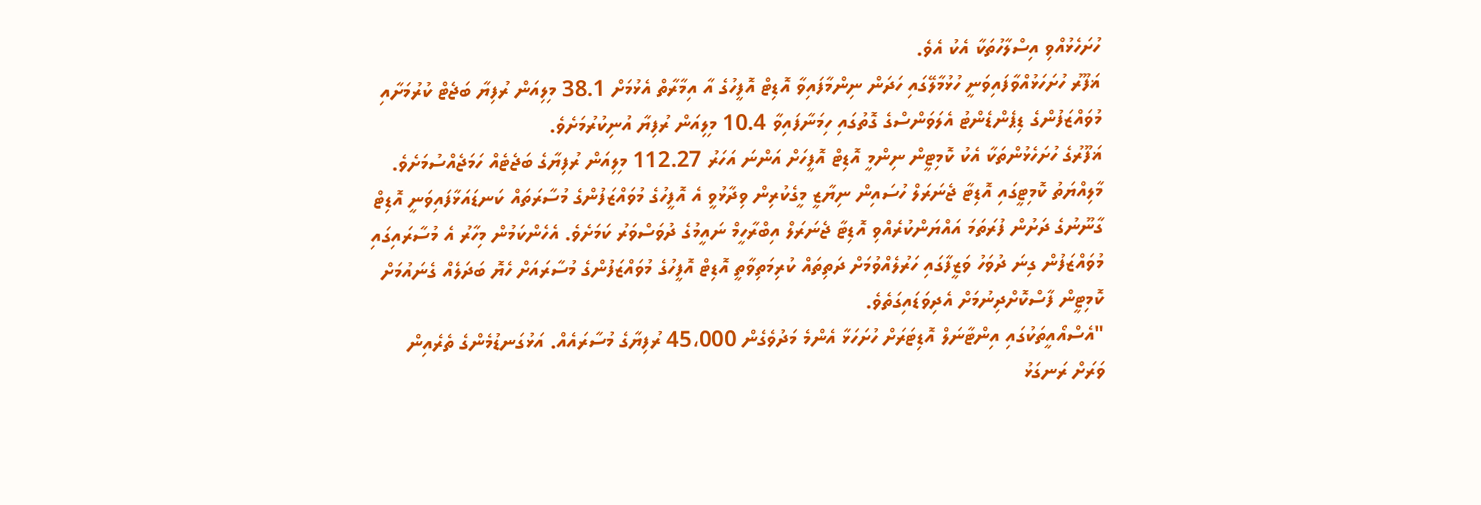ހުށަހެޅުއްވި އިސްލާހުތަކާ އެކު އެވެ.
ޣަފޫރު ހުށަހަޅުއްވާފައިވަނީ ހުޅުމާލޭގައި ހަދަން ނިންމާފައިވާ އޮޑިޓް އޮފީހުގެ އާ އިމާރާތް އެޅުމަށް 38.1 މިލިއަން ރުފިޔާ ބަޖެޓް ކުރުމަށާއި މުވައްޒަފުންގެ ޑިޕެންޑެންޓު އެލަވަންސްގެ ގޮތުގައި ހިމަނާފައިވާ 10.4 މިލިއަން ރުފިޔާ އުނިކުރުމަށެވެ.
ޣަފޫރުގެ ހުށަހެޅުންތަކާ އެކު ކޮމިޓީން ނިންމީ އޮޑިޓް އޮފީހަށް އަންނަ އަހަރު 112.27 މިލިއަން ރުފިޔާގެ ބަޖެޓެއް ހަމަޖެއްސުމަށެވެ.
މާލިއްޔަތު ކޮމިޓީގައި އޮޑިޓާ ޖެނަރަލް ހުސައިން ނިޔާޒީ މީގެކުރިން ވިދާޅުވީ އެ އޮފީހުގެ މުވައްޒަފުންގެ މުސާރަތައް ކަނޑައަޅާފައިވަނީ އޮޑިޓް ގާނޫނުގެ ދަށުން ފުރަތަމަ އައްޔަންކުރެއްވި އޮޑިޓާ ޖެނަރަލް އިބްރާހީމް ނައީމުގެ ދުވަސްވަރު ކަމަށެވެ. އެހެންކަމުން މިހާރު އެ މުސާރައިގައި މުވައްޒަފުން ގިނަ ދުވަހު ވަޒީފާގައި ހަރުލެއްވުމަށް ދަތިތައް ކުރިމަތިވާތީ އޮޑިޓް އޮފީހުގެ މުވައްޒަފުންގެ މުސާރައަށް ހެޔޮ ބަދަލެއް ގެނައުމަށް ކޮމިޓީން ފާސްކޮށްދިނުމަށް އެދިވަޑައިގަތެވެ.
"އެސްއޯއީތަކުގައި އިންޓާނަލް އޮޑިޓަރަށް ހުށަހަޅާ އެންމެ މަދުވެގެން 45،000 ރުފިޔާގެ މުސާރައެއް. އަޅުގަނޑުމެންގެ ތެރެއިން ވަރަށް ރަނގަޅު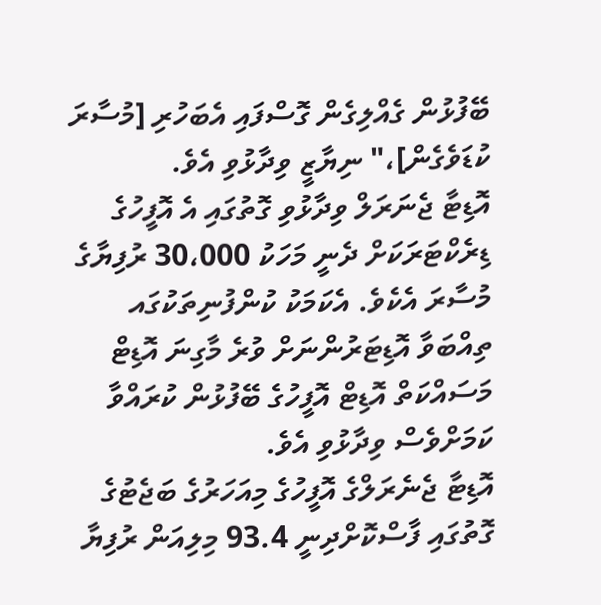ބޭފުޅުން ގެއްލިގެން ގޮސްފައި އެބަހުރި [މުސާރަ ކުޑަވެގެން]،" ނިޔާޒީ ވިދާޅުވި އެވެ.
އޮޑިޓާ ޖެނަރަލް ވިދާޅުވި ގޮތުގައި އެ އޮފީހުގެ ޑިރެކްޓަރަކަށް ދެނީ މަހަކު 30،000 ރުފިޔާގެ މުސާރަ އެކެވެ. އެކަމަކު ކުންފުނިތަކުގައ ތިއްބަވާ އޮޑިޓަރުންނަށް ވުރެ މާގިނަ އޮޑިޓް މަސައްކަތް އޮޑިޓް އޮފީހުގެ ބޭފުޅުން ކުރައްވާ ކަމަށްވެސް ވިދާޅުވި އެވެ.
އޮޑިޓާ ޖެނެރަލްގެ އޮފީހުގެ މިއަހަރުގެ ބަޖެޓުގެ ގޮތުގައި ފާސްކޮށްދިނީ 93.4 މިލިއަން ރުފިޔާ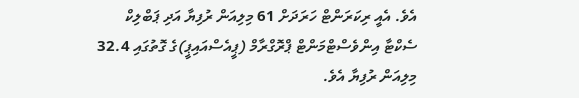އެވެ. އެއީ ރިކަރަންޓް ހަރަދަށް 61 މިލިއަން ރުފިޔާ އަދި ޕަބްލިކް ސެކްޓާ އިންވެސްޓްމަންޓް ޕްރޮގްރާމް (ޕީއެސްއައިޕީ)ގެ ގޮތުގައި 32.4 މިލިއަން ރުފިޔާ އެވެ.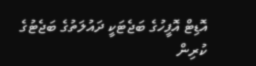އޮޑިޓް އޮފީހުގެ ބަޖެޓަކީ ދައުލަތުގެ ބަޖެޓުގެ ކުރިން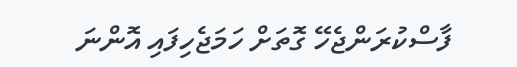ފާސްކުރަންޖެހޭ ގޮތަށް ހަމަޖެހިފައި އޮންނަ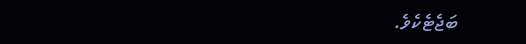ބަޖެޓެކެވެ.